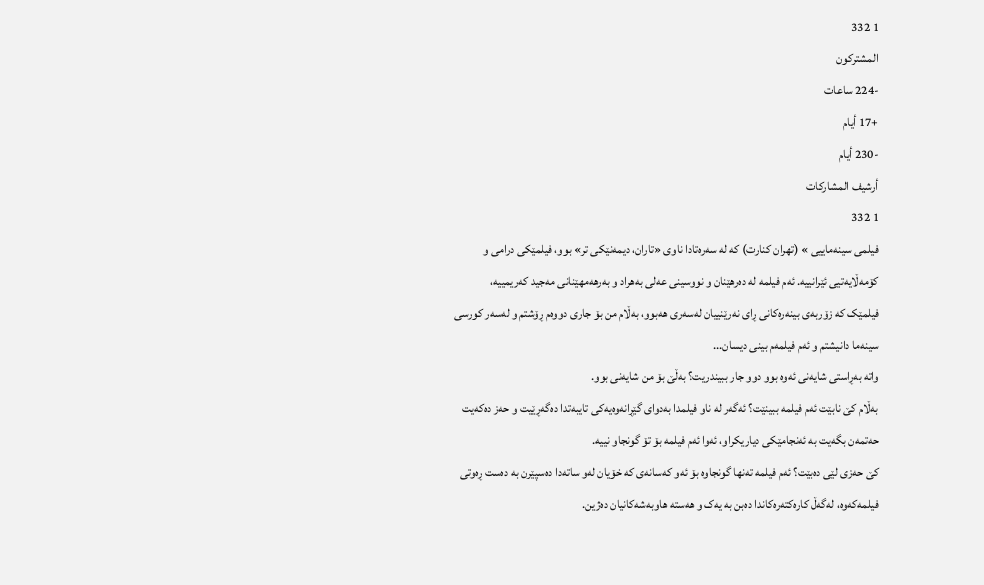1 332
المشتركون
-224 ساعات
+17 أيام
-230 أيام
أرشيف المشاركات
1 332
فیلمی سینەماییی » (تهران کنارت) کە لە سەرەتادا ناوی «تاران، دیمەنێکی تر» بوو، فیلمێکی درامی و کۆمەڵایەتیی ئێرانییە. ئەم فیلمە لە دەرهێنان و نووسینی عەلی بەهراد و بەرهەمهێنانی مەجید کەریمییە،
فیلمێک کە زۆربەی بینەرەکانی ڕای نەرێنییان لەسەری هەبوو، بەڵام من بۆ جاری دووەم ڕۆشتم و لەسەر کورسی سینەما دانیشتم و ئەم فیلمەم بینی دیسان...
واتە بەڕاستی شایەنی ئەوە بوو دوو جار ببیندریت؟ بەڵێ بۆ من شایەنی بوو.
بەڵام کێ نابێت ئەم فیلمە ببینێت؟ ئەگەر لە ناو فیلمدا بەدوای گێڕانەوەیەکی تایبەتدا دەگەڕێیت و حەز دەکەیت حەتمەن بگەیت بە ئەنجامێکی دیاریکراو، ئەوا ئەم فیلمە بۆ تۆ گونجاو نییە.
کێ حەزی لێی دەبێت؟ ئەم فیلمە تەنها گونجاوە بۆ ئەو کەسانەی کە خۆیان لەو ساتەدا دەسپێرن بە دەست ڕەوتی فیلمەکەوە، لەگەڵ کارەکتەرەکاندا دەبن بە یەک و هەستە هاوبەشەکانیان دەژین.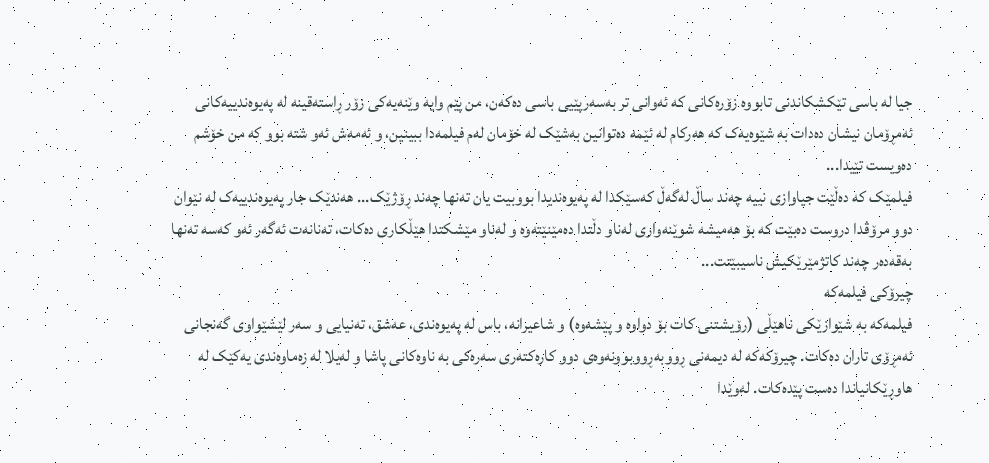جیا لە باسی تێکشکاندنی تابووە زۆرەکانی کە ئەوانی تر بەسەرپێیی باسی دەکەن، من پێم وایە وێنەیەکی زۆر ڕاستەقینە لە پەیوەندییەکانی ئەمڕۆمان نیشان دەدات بە شێوەیەک کە هەرکام لە ئێمە دەتوانین بەشێک لە خۆمان لەم فیلمەدا ببینین، و ئەمەش ئەو شتە بوو کە من خۆشم دەویست تێیدا...
فیلمێک کە دەڵێت جیاوازی نییە چەند ساڵ لەگەڵ کەسێکدا لە پەیوەندیدا بووبیت یان تەنها چەند ڕۆژێک... هەندێک جار پەیوەندییەک لە نێوان دوو مرۆڤدا دروست دەبێت کە بۆ هەمیشە شوێنەواری لەناو دڵتدا دەمێنێتەوە و لەناو مێشکتدا هێڵکاری دەکات، تەنانەت ئەگەر ئەو کەسە تەنها بەقەدەر چەند کاتژمێرێکیش ناسیبێتت...
چیرۆکی فیلمەکە
فیلمەکە بە شێوازێکی ناهێڵی (رۆیشتنی کات بۆ دواوە و پێشەوە) و شاعیرانە، باس لە پەیوەندی، عەشق، تەنیایی و سەر لێشێواوی گەنجانی ئەمڕۆی تاران دەکات. چیرۆکەکە لە دیمەنی ڕووبەڕووبوونەوەی دوو کارەکتەری سەرەکی بە ناوەکانی پاشا و لەیلا لە زەماوەندی یەکێک لە هاوڕێکانیاندا دەست پێدەکات. لەوێدا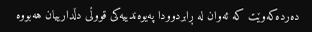دەردەکەوێت کە ئەوان لە ڕابردوودا پەیوەندییەکی قووڵی دڵدارییان هەبووە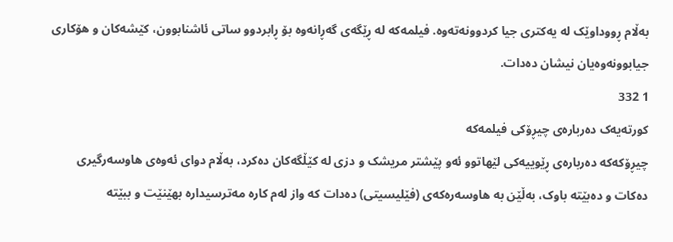بەڵام ڕووداوێک لە یەکتری جیا کردوونەتەوە. فیلمەکە لە ڕێگەی گەڕانەوە بۆ ڕابردوو ساتی ئاشنابوون، کێشەکان و هۆکاری جیابوونەوەیان نیشان دەدات.
1 332
کورتەیەک دەربارەی چیڕۆکی فیلمەکە
چیڕۆکەکە دەربارەی ڕێوییەکی لێهاتوو ئەو پێشتر مریشک و دزی لە کێڵگەکان دەکرد، بەڵام دوای ئەوەی هاوسەرگیری دەکات و دەبێتە باوک، بەڵێن بە هاوسەرەکەی (فێلیسیتی) دەدات کە واز لەم کارە مەترسیدارە بهێنێت و ببێتە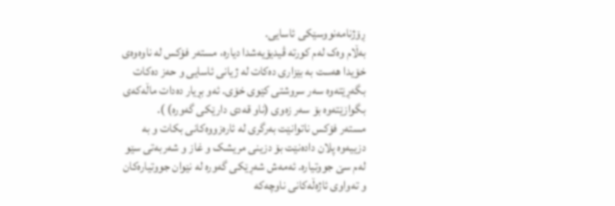ڕۆژنامەنووسێکی ئاسایی.
بەڵام وەک لەم کورتە ڤیدیۆیەشدا دیارە، مستەر فۆکس لە ناوەوەی خۆیدا هەست بە بێزاری دەکات لە ژیانی ئاسایی و حەز دەکات بگەڕێتەوە سەر سروشتی کێوی خۆی. ئەو بڕیار دەدات ماڵەکەی بگوازێتەوە بۆ سەر زەوی (ناو قەدی دارێکی گەورە) ).
مستەر فۆکس ناتوانێت بەرگری لە ئارەزووەکانی بکات و بە دزییەوە پلان دادەنێت بۆ دزینی مریشک و غاز و شەربەتی سێو لەم سێ جووتیارە. ئەمەش شەڕێکی گەورە لە نێوان جووتیارەکان و تەواوی ئاژەڵەکانی ناوچەکە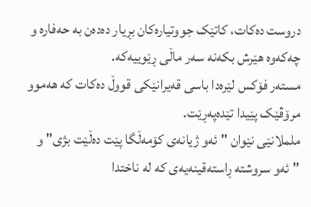دروست دەکات، کاتێک جووتیارەکان بڕیار دەدەن بە حەفارە و چەکەوە هێرش بکەنە سەر ماڵی ڕێوییەکە.
مستەر فۆکس لێرەدا باسی قەیرانێکی قووڵ دەکات کە هەموو مرۆڤێک پێیدا تێدەپەڕێت.
ململانێی نێوان "ئەو ژیانەی کۆمەڵگا پێت دەڵێت بژی" و "ئەو سروشتە ڕاستەقینەیەی کە لە ناختدا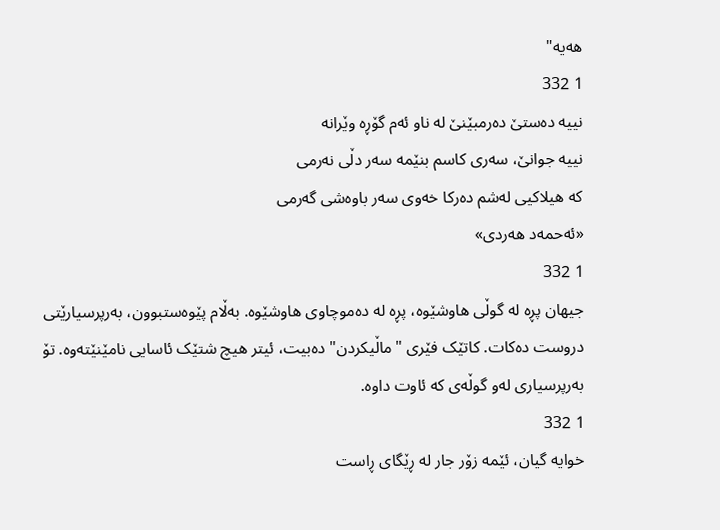هەیە"
1 332
نییە دەستێ دەرمبێنێ لە ناو ئەم گۆڕە وێرانە
نییە جوانێ، سەری کاسم بنێمە سەر دڵی نەرمی
کە هیلاکیی لەشم دەرکا خەوی سەر باوەشی گەرمی
«ئەحمەد هەردی»
1 332
جیهان پڕە لە گوڵی هاوشێوە، پڕە لە دەموچاوی هاوشێوە. بەڵام پێوەستبوون، بەرپرسیارێتی دروست دەکات. کاتێک فێری "ماڵیکردن" دەبیت، ئیتر هیچ شتێک ئاسایی نامێنێتەوە. تۆ بەرپرسیاری لەو گوڵەی کە ئاوت داوە.
1 332
خوایە گیان، ئێمە زۆر جار لە ڕێگای ڕاست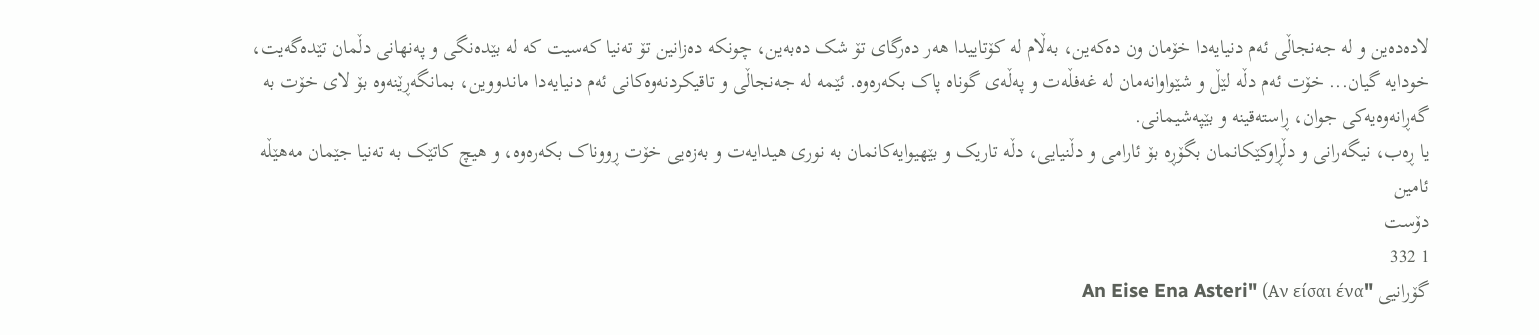لادەدەین و لە جەنجاڵی ئەم دنیایەدا خۆمان ون دەکەین، بەڵام لە کۆتاییدا هەر دەرگای تۆ شک دەبەین، چونکە دەزانین تۆ تەنیا کەسیت کە لە بێدەنگی و پەنهانی دڵمان تێدەگەیت،
خودایە گیان... خۆت ئەم دڵە لێڵ و شێواوانەمان لە غەفڵەت و پەڵەی گوناه پاک بکەرەوە. ئێمە لە جەنجاڵی و تاقیکردنەوەکانی ئەم دنیایەدا ماندووین، بمانگەڕێنەوە بۆ لای خۆت بە گەڕانەوەیەکی جوان، ڕاستەقینە و بێپەشیمانی.
یا ڕەب، نیگەرانی و دڵڕاوکێکانمان بگۆڕە بۆ ئارامی و دڵنیایی، دڵە تاریک و بێهیوایەکانمان بە نوری هیدایەت و بەزەیی خۆت ڕووناک بکەرەوە، و هیچ کاتێک بە تەنیا جێمان مەهێڵە
ئامین
دۆست
1 332
گۆرانیی "An Eise Ena Asteri" (Αν είσαι ένα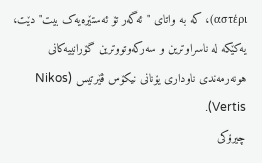αστέρι)، کە بە واتای "ئەگەر تۆ ئەستێرەیەک بیت" دێت، یەکێکە لە ناسراوترین و سەرکەوتووترین گۆرانییەکانی هونەرمەندی ناوداری یۆنانی نیکۆس ڤێرتیس (Nikos Vertis).
چیرۆکی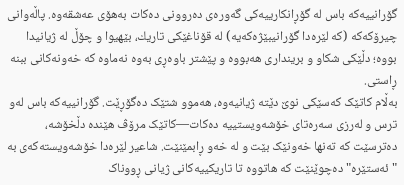گۆرانییەکە باس لە گۆڕانکارییەکی گەورەی دەروونی دەکات بەهۆی عەشقەوە. پاڵەوانی چیرۆکەکە (کە لێرەدا گۆرانیبێژەکەیە) لە قۆناغێکی تاریك، بێهیوا و چۆڵ لە ژیانیدا بووە؛ دڵێکی شکاو و برینداری هەبووە و پێشتر باوەڕی بەوە نەماوە کە خەونەکانی ببنە ڕاستی.
بەڵام کاتێک کەسێکی نوێ دێتە ژیانیەوە، هەموو شتێک دەگۆڕێت. گۆرانییەکە باس لەو ترس و لەرزی سەرەتای خۆشەویستییە دەکات—کاتێک مرۆڤ هێندە دڵخۆشە، دەترسێت کە تەنها خەونێک بێت و لە خەو ڕابمێنێت. شاعیر لێرەدا خۆشەویستەکەی بە "ئەستێرە" دەچوێنێت کە هاتووە تا تاریکییەکانی ژیانی ڕووناک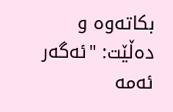بکاتەوە و دەڵێت: "ئەگەر ئەمە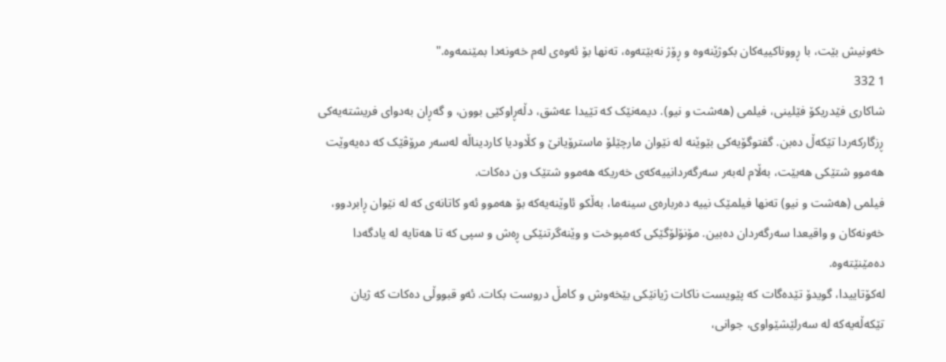خەونیش بێت، با ڕووناکییەکان بکوژێنەوە و ڕۆژ نەبێتەوە، تەنها بۆ ئەوەی لەم خەونەدا بمێنمەوە."
1 332
شاکاری فێدریکۆ فێلینی، فیلمی (هەشت و نیو). دیمەنێک کە تێیدا عەشق، دڵەڕاوکێی بوون، و گەڕان بەدوای فریشتەیەکی ڕزگارکەردا تێکەڵ دەبن. گفتوگۆیەکی بێوێنە لە نێوان مارچێلۆ ماسترۆیانێ و کڵاودیا کاردیناڵە لەسەر مرۆڤێک کە دەیەوێت هەموو شتێکی هەبێت، بەڵام لەبەر سەرگەردانییەکەی خەریکە هەموو شتێک ون دەکات.
فیلمی (هەشت و نیو) تەنها فیلمێک نییە دەربارەی سینەما، بەڵکو ئاوێنەیەکە بۆ هەموو ئەو کاتانەی کە لە نێوان ڕابردوو، خەونەکان و واقیعدا سەرگەردان دەبین. مۆنۆلۆگێکی کەمپوخت و وێنەگرتنێکی ڕەش و سپی کە تا هەتایە لە یادگەدا دەمێنێتەوە.
لەکۆتاییدا، گویدۆ تێدەگات کە پێویست ناکات ژیانێکی بێخەوش و کامڵ دروست بکات. ئەو قبووڵی دەکات کە ژیان تێکەڵەیەکە لە سەرلێشێواوی، جوانی،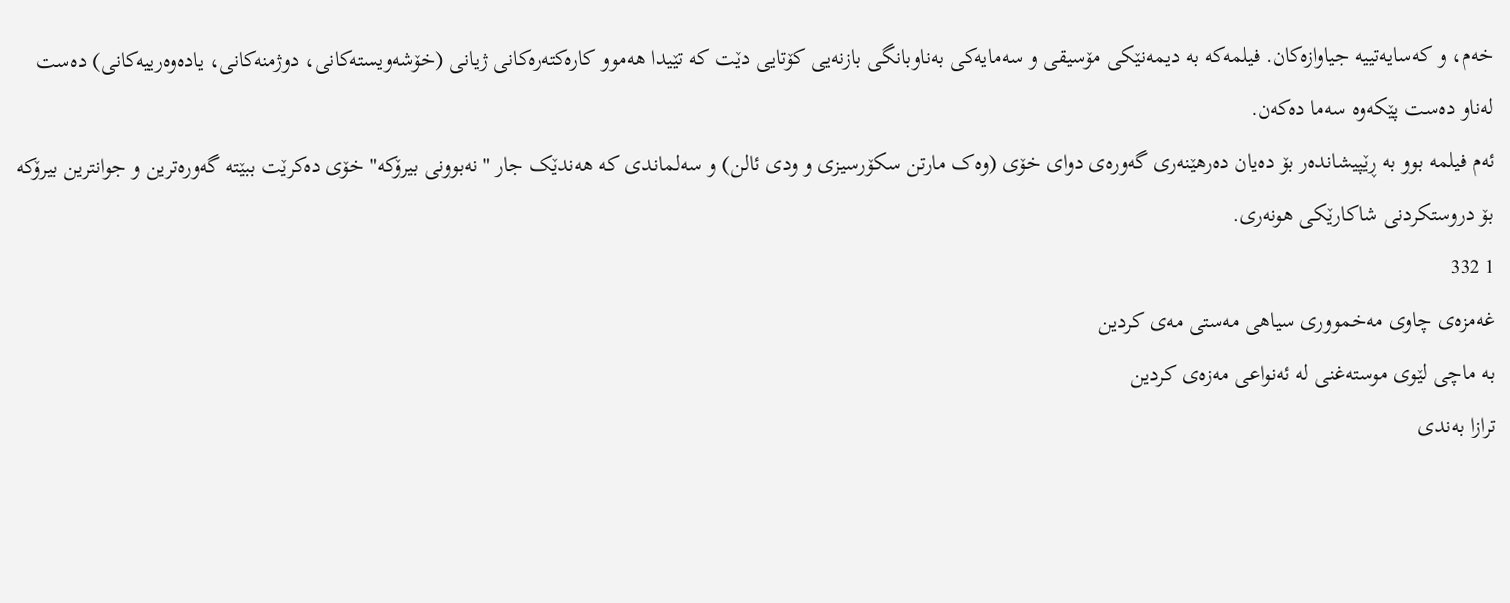خەم، و کەسایەتییە جیاوازەکان. فیلمەکە بە دیمەنێکی مۆسیقی و سەمایەکی بەناوبانگی بازنەیی کۆتایی دێت کە تێیدا هەموو کارەکتەرەکانی ژیانی (خۆشەویستەکانی، دوژمنەکانی، یادەوەرییەکانی) دەست لەناو دەست پێکەوە سەما دەکەن.
ئەم فیلمە بوو بە ڕێپیشاندەر بۆ دەیان دەرهێنەری گەورەی دوای خۆی (وەک مارتن سکۆرسیزی و ودی ئالن) و سەلماندی کە هەندێک جار "نەبوونی بیرۆکە" خۆی دەکرێت ببێتە گەورەترین و جوانترین بیرۆکە بۆ دروستکردنی شاکارێکی هونەری.
1 332
غەمزەی چاوی مەخمووری سیاهی مەستی مەی کردین
بە ماچی لێوی موستەغنی لە ئەنواعی مەزەی کردین
ترازا بەندی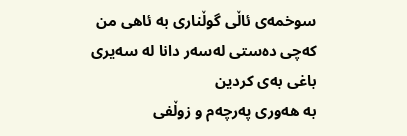سوخمەی ئاڵی گوڵناری بە ئاهی من
کەچی دەستی لەسەر دانا لە سەیری باغی بەی کردین
بە هەوری پەرچەم و زوڵفی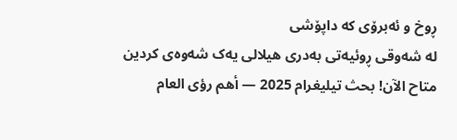ڕوخ و ئەبرۆی کە داپۆشی
لە شەوقی ڕوئیەتی بەدری هیلالی یەک شەوەی کردین
متاح الآن! بحث تيليغرام 2025 — أهم رؤى العام